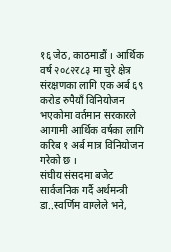१६ जेठ, काठमाडौं । आर्थिक वर्ष २०८२र८३ मा चुरे क्षेत्र संरक्षणका लागि एक अर्ब ६९ करोड रुपैयाँ विनियोजन भएकोमा वर्तमान सरकारले आगामी आर्थिक वर्षका लागि करिब १ अर्ब मात्र विनियोजन गरेको छ ।
संघीय संसदमा बजेट सार्वजनिक गर्दै अर्थमन्त्री डा..स्वर्णिम वाग्लेले भने,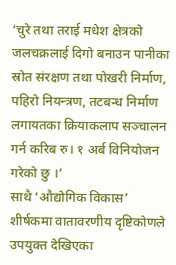‘चुरे तथा तराई मधेश क्षेत्रको जलचक्रलाई दिगो बनाउन पानीका स्रोत संरक्षण तथा पोखरी निर्माण, पहिरो नियन्त्रण, तटबन्ध निर्माण लगायतका क्रियाकलाप सञ्चालन गर्न करिब रु। १ अर्ब विनियोजन गरेको छु ।’
साथै ‘औद्योगिक विकास’ शीर्षकमा वातावरणीय दृष्टिकोणले उपयुक्त देखिएका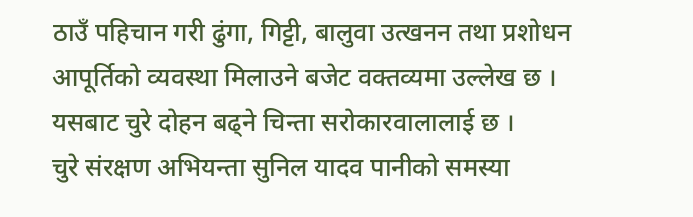ठाउँ पहिचान गरी ढुंगा, गिट्टी, बालुवा उत्खनन तथा प्रशोधन आपूर्तिको व्यवस्था मिलाउने बजेट वक्तव्यमा उल्लेख छ । यसबाट चुरे दोहन बढ्ने चिन्ता सरोकारवालालाई छ ।
चुरे संरक्षण अभियन्ता सुनिल यादव पानीको समस्या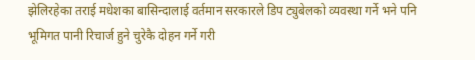झेलिरहेका तराई मधेशका बासिन्दालाई वर्तमान सरकारले डिप ट्युबेलको व्यवस्था गर्ने भने पनि भूमिगत पानी रिचार्ज हुने चुरेकै दोहन गर्ने गरी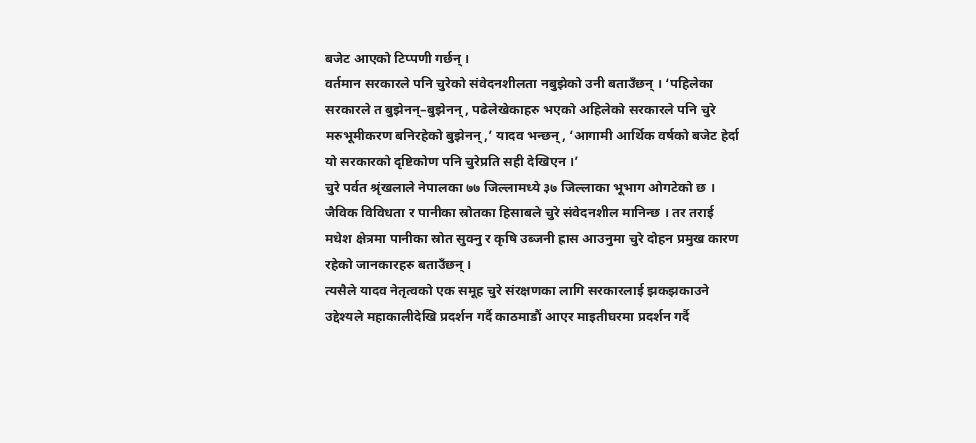बजेट आएको टिप्पणी गर्छन् ।
वर्तमान सरकारले पनि चुरेको संवेदनशीलता नबुझेको उनी बताउँछन् । ‘पहिलेका सरकारले त बुझेनन्–बुझेनन्, पढेलेखेकाहरु भएको अहिलेको सरकारले पनि चुरे मरुभूमीकरण बनिरहेको बुझेनन्,’ यादव भन्छन्, ‘आगामी आर्थिक वर्षको बजेट हेर्दा यो सरकारको दृष्टिकोण पनि चुरेप्रति सही देखिएन ।’
चुरे पर्वत श्रृंखलाले नेपालका ७७ जिल्लामध्ये ३७ जिल्लाका भूभाग ओगटेको छ । जैविक विविधता र पानीका स्रोतका हिसाबले चुरे संवेदनशील मानिन्छ । तर तराई मधेश क्षेत्रमा पानीका स्रोत सुक्नु र कृषि उब्जनी ह्रास आउनुमा चुरे दोहन प्रमुख कारण रहेको जानकारहरु बताउँछन् ।
त्यसैले यादव नेतृत्वको एक समूह चुरे संरक्षणका लागि सरकारलाई झकझकाउने उद्देश्यले महाकालीदेखि प्रदर्शन गर्दै काठमाडौं आएर माइतीघरमा प्रदर्शन गर्दै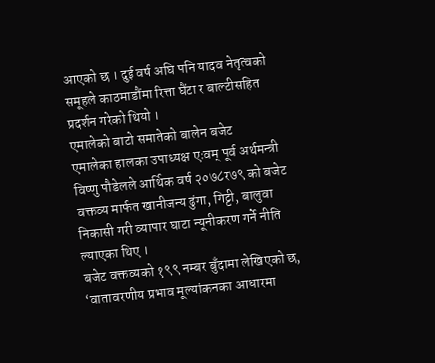आएको छ । दुई वर्ष अघि पनि यादव नेतृत्वको समूहले काठमाडौंमा रित्ता घैंटा र बाल्टीसहित प्रदर्शन गरेको थियो ।
एमालेको बाटो समातेको बालेन बजेट
एमालेका हालका उपाध्यक्ष एःवम् पूर्व अर्थमन्त्री विष्णु पौडेलले आर्थिक वर्ष २०७८र७९ को बजेट वक्तव्य मार्फत खानीजन्य ढुंगा, गिट्टी, बालुवा निकासी गरी व्यापार घाटा न्यूनीकरण गर्ने नीति ल्याएका थिए ।
बजेट वक्तव्यको १९९ नम्बर बुँदामा लेखिएको छ, ‘वातावरणीय प्रभाव मूल्यांकनका आधारमा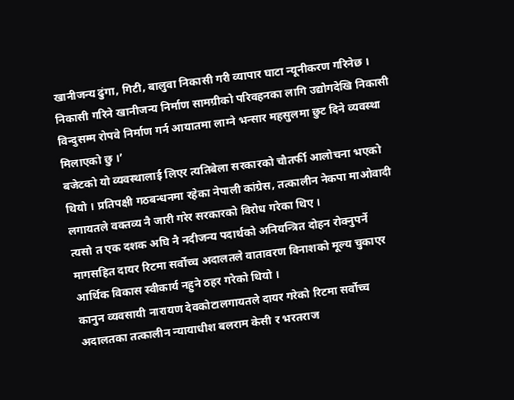खानीजन्य ढुंगा, गिटी, बालुवा निकासी गरी व्यापार घाटा न्यूनीकरण गरिनेछ । निकासी गरिने खानीजन्य निर्माण सामग्रीको परिवहनका लागि उद्योगदेखि निकासी विन्दुसम्म रोपवे निर्माण गर्न आयातमा लाग्ने भन्सार महसुलमा छुट दिने व्यवस्था मिलाएको छु ।’
बजेटको यो व्यवस्थालाई लिएर त्यतिबेला सरकारको चौतर्फी आलोचना भएको थियो । प्रतिपक्षी गठबन्धनमा रहेका नेपाली कांग्रेस, तत्कालीन नेकपा माओवादी लगायतले वक्तव्य नै जारी गरेर सरकारको विरोध गरेका थिए ।
त्यसो त एक दशक अघि नै नदीजन्य पदार्थको अनियन्त्रित दोहन रोक्नुपर्ने मागसहित दायर रिटमा सर्वोच्च अदालतले वातावरण विनाशको मूल्य चुकाएर आर्थिक विकास स्वीकार्य नहुने ठहर गरेको थियो ।
कानुन व्यवसायी नारायण देवकोटालगायतले दायर गरेको रिटमा सर्वोच्च अदालतका तत्कालीन न्यायाधीश बलराम केसी र भरतराज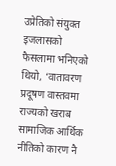उप्रेतिको संयुक्त इजलासको फैसलामा भनिएको थियो, ‘वातावरण प्रदूषण वास्तवमा राज्यको खराब सामाजिक आर्थिक नीतिको कारण नै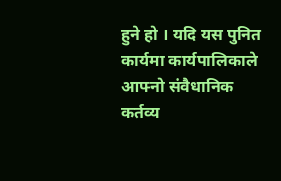हुने हो । यदि यस पुनित कार्यमा कार्यपालिकाले आफ्नो संवैधानिक कर्तव्य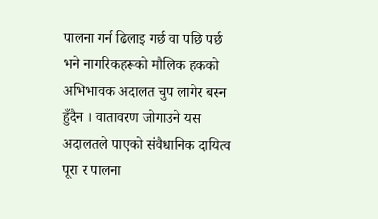पालना गर्न ढिलाइ गर्छ वा पछि पर्छ भने नागरिकहरूको मौलिक हकको अभिभावक अदालत चुप लागेर बस्न हुँदैन । वातावरण जोगाउने यस अदालतले पाएको संवैधानिक दायित्व पूरा र पालना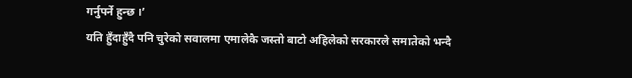गर्नुपर्ने हुन्छ ।’
यति हुँदाहुँदै पनि चुरेको सवालमा एमालेकै जस्तो बाटो अहिलेको सरकारले समातेको भन्दै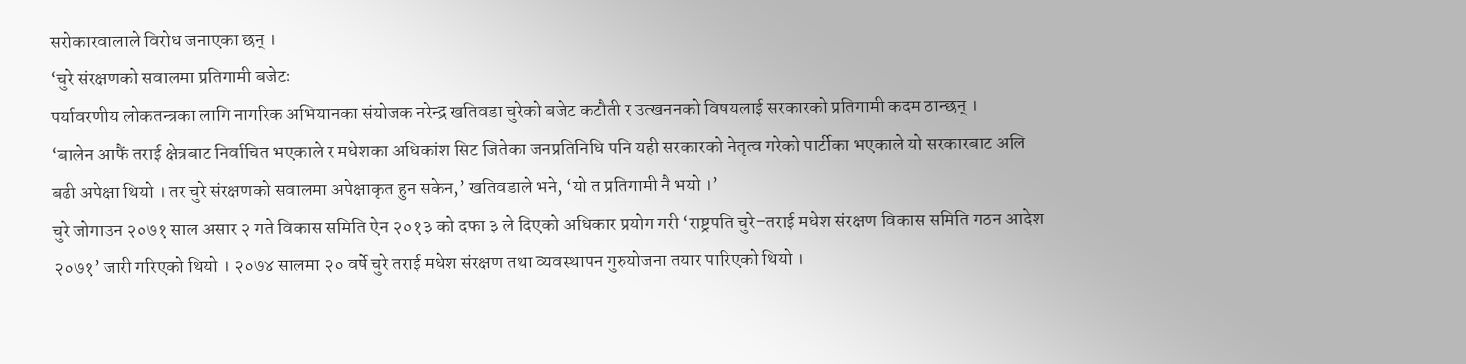सरोकारवालाले विरोध जनाएका छन् ।
‘चुरे संरक्षणको सवालमा प्रतिगामी बजेटः
पर्यावरणीय लोकतन्त्रका लागि नागरिक अभियानका संयोजक नरेन्द्र खतिवडा चुरेको बजेट कटौती र उत्खननको विषयलाई सरकारको प्रतिगामी कदम ठान्छन् ।
‘बालेन आफैं तराई क्षेत्रबाट निर्वाचित भएकाले र मधेशका अधिकांश सिट जितेका जनप्रतिनिधि पनि यही सरकारको नेतृत्व गरेको पार्टीका भएकाले यो सरकारबाट अलि बढी अपेक्षा थियो । तर चुरे संरक्षणको सवालमा अपेक्षाकृत हुन सकेन,’ खतिवडाले भने, ‘यो त प्रतिगामी नै भयो ।’
चुरे जोगाउन २०७१ साल असार २ गते विकास समिति ऐन २०१३ को दफा ३ ले दिएको अधिकार प्रयोग गरी ‘राष्ट्रपति चुरे–तराई मधेश संरक्षण विकास समिति गठन आदेश २०७१’ जारी गरिएको थियो । २०७४ सालमा २० वर्षे चुरे तराई मधेश संरक्षण तथा व्यवस्थापन गुरुयोजना तयार पारिएको थियो ।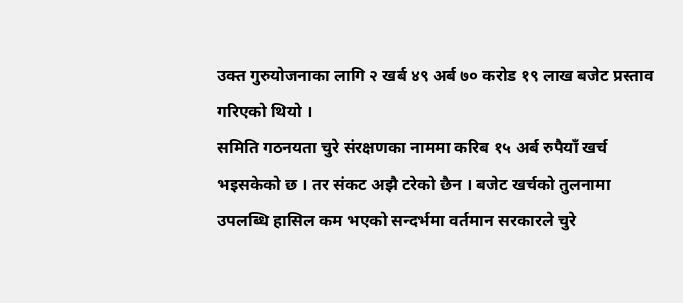उक्त गुरुयोजनाका लागि २ खर्ब ४९ अर्ब ७० करोड १९ लाख बजेट प्रस्ताव गरिएको थियो ।
समिति गठनयता चुरे संरक्षणका नाममा करिब १५ अर्ब रुपैयाँ खर्च भइसकेको छ । तर संकट अझै टरेको छैन । बजेट खर्चको तुलनामा उपलब्धि हासिल कम भएको सन्दर्भमा वर्तमान सरकारले चुरे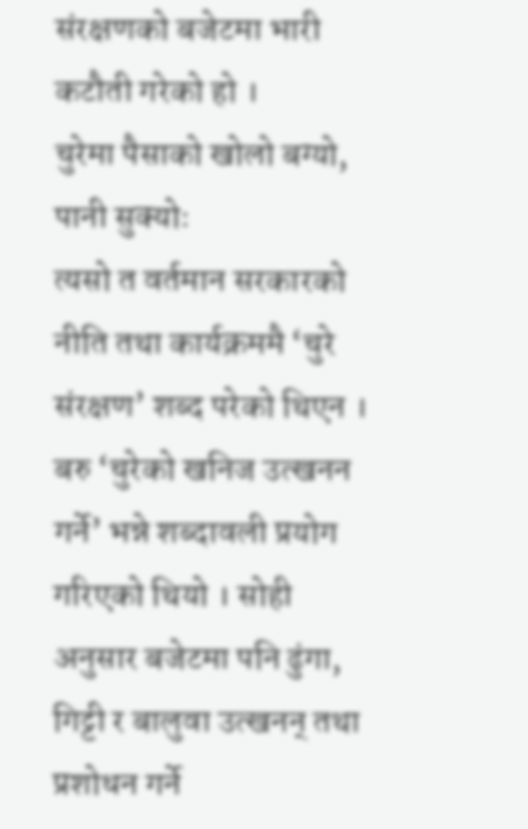संरक्षणको बजेटमा भारी कटौती गरेको हो ।
चुरेमा पैसाको खोलो बग्यो, पानी सुक्योः
त्यसो त वर्तमान सरकारको नीति तथा कार्यक्रममै ‘चुरे संरक्षण’ शब्द परेको थिएन । बरु ‘चुरेको खनिज उत्खनन गर्ने’ भन्ने शब्दावली प्रयोग गरिएको थियो । सोही अनुसार बजेटमा पनि ढुंगा, गिट्टी र बालुवा उत्खनन् तथा प्रशोधन गर्ने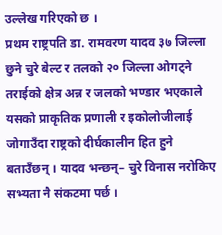उल्लेख गरिएको छ ।
प्रथम राष्ट्रपति डा. रामवरण यादव ३७ जिल्ला छुने चुरे बेल्ट र तलको २० जिल्ला ओगट्ने तराईको क्षेत्र अन्न र जलको भण्डार भएकाले यसको प्राकृतिक प्रणाली र इकोलोजीलाई जोगाउँदा राष्ट्रको दीर्घकालीन हित हुने बताउँछन् । यादव भन्छन्– चुरे विनास नरोकिए सभ्यता नै संकटमा पर्छ ।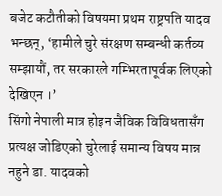बजेट कटौतीको विषयमा प्रथम राष्ट्रपति यादव भन्छन्, ‘हामीले चुरे संरक्षण सम्बन्धी कर्तव्य सम्झायौं, तर सरकारले गम्भिरतापूर्वक लिएको देखिएन ।’
सिंगो नेपाली मात्र होइन जैविक विविधतासँग प्रत्यक्ष जोडिएको चुरेलाई समान्य विषय मान्न नहुने डा. यादवको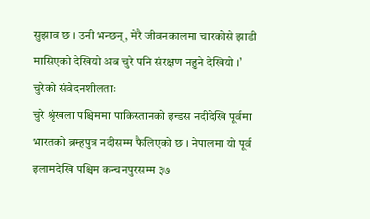सुझाव छ । उनी भन्छन्, मेरै जीवनकालमा चारकोसे झाडी मासिएको देखियो अब चुरे पनि संरक्षण नहुने देखियो ।’
चुरेको संवेदनशीलताः
चुरे श्रृंखला पश्चिममा पाकिस्तानको इन्डस नदीदेखि पूर्वमा भारतको ब्रम्हपुत्र नदीसम्म फैलिएको छ । नेपालमा यो पूर्व इलामदेखि पश्चिम कन्चनपुरसम्म ३७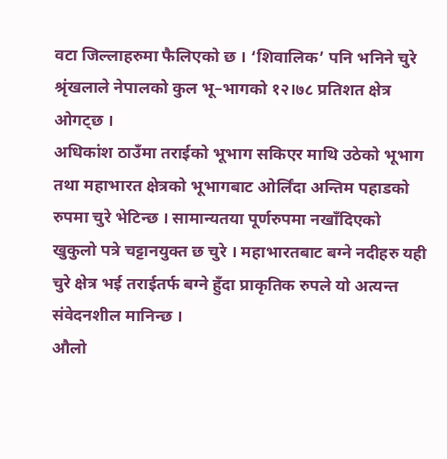वटा जिल्लाहरुमा फैलिएको छ । ‘शिवालिक’ पनि भनिने चुरे श्रृंखलाले नेपालको कुल भू–भागको १२।७८ प्रतिशत क्षेत्र ओगट्छ ।
अधिकांश ठाउँमा तराईको भूभाग सकिएर माथि उठेको भूभाग तथा महाभारत क्षेत्रको भूभागबाट ओर्लिंदा अन्तिम पहाडको रुपमा चुरे भेटिन्छ । सामान्यतया पूर्णरुपमा नखाँदिएको खुकुलो पत्रे चट्टानयुक्त छ चुरे । महाभारतबाट बग्ने नदीहरु यही चुरे क्षेत्र भई तराईतर्फ बग्ने हुँदा प्राकृतिक रुपले यो अत्यन्त संवेदनशील मानिन्छ ।
औलो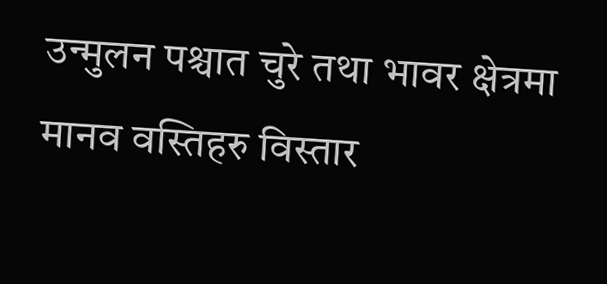उन्मुलन पश्चात चुरे तथा भावर क्षेत्रमा मानव वस्तिहरु विस्तार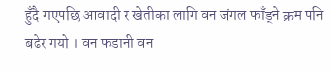हुँदै गएपछि आवादी र खेतीका लागि वन जंगल फाँड्ने क्रम पनि बढेर गयो । वन फडानी वन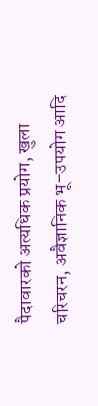पैदावारको अत्यधिक प्रयोग, खुला चरिचरन, अवैज्ञानिक भू–उपयोग आदि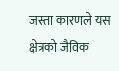जस्ता कारणले यस क्षेत्रको जैविक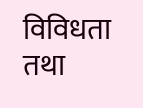विविधता तथा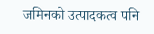जमिनको उत्पादकत्व पनि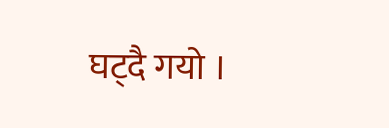घट्दै गयो ।